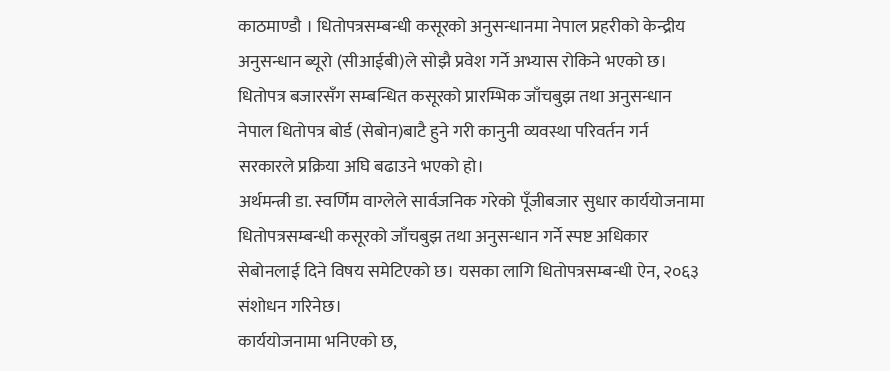काठमाण्डौ । धितोपत्रसम्बन्धी कसूरको अनुसन्धानमा नेपाल प्रहरीको केन्द्रीय अनुसन्धान ब्यूरो (सीआईबी)ले सोझै प्रवेश गर्ने अभ्यास रोकिने भएको छ। धितोपत्र बजारसँग सम्बन्धित कसूरको प्रारम्भिक जाँचबुझ तथा अनुसन्धान नेपाल धितोपत्र बोर्ड (सेबोन)बाटै हुने गरी कानुनी व्यवस्था परिवर्तन गर्न सरकारले प्रक्रिया अघि बढाउने भएको हो।
अर्थमन्त्री डा. स्वर्णिम वाग्लेले सार्वजनिक गरेको पूँजीबजार सुधार कार्ययोजनामा धितोपत्रसम्बन्धी कसूरको जाँचबुझ तथा अनुसन्धान गर्ने स्पष्ट अधिकार सेबोनलाई दिने विषय समेटिएको छ। यसका लागि धितोपत्रसम्बन्धी ऐन, २०६३ संशोधन गरिनेछ।
कार्ययोजनामा भनिएको छ,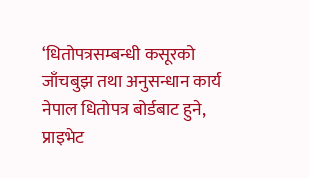‘धितोपत्रसम्बन्धी कसूरको जाँचबुझ तथा अनुसन्धान कार्य नेपाल धितोपत्र बोर्डबाट हुने, प्राइभेट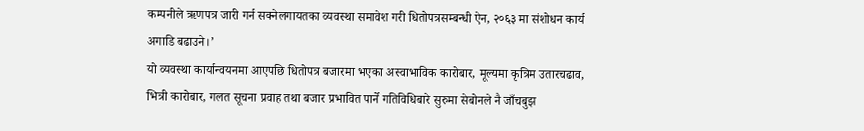कम्पनीले ऋणपत्र जारी गर्न सक्नेलगायतका व्यवस्था समावेश गरी धितोपत्रसम्बन्धी ऐन, २०६३ मा संशोधन कार्य अगाडि बढाउने।’
यो व्यवस्था कार्यान्वयनमा आएपछि धितोपत्र बजारमा भएका अस्वाभाविक कारोबार, मूल्यमा कृत्रिम उतारचढाव, भित्री कारोबार, गलत सूचना प्रवाह तथा बजार प्रभावित पार्ने गतिविधिबारे सुरुमा सेबोनले नै जाँचबुझ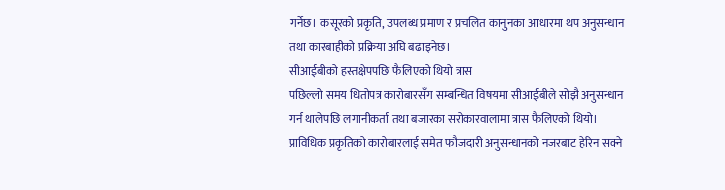गर्नेछ। कसूरको प्रकृति, उपलब्ध प्रमाण र प्रचलित कानुनका आधारमा थप अनुसन्धान तथा कारबाहीको प्रक्रिया अघि बढाइनेछ।
सीआईबीको हस्तक्षेपपछि फैलिएको थियो त्रास
पछिल्लो समय धितोपत्र कारोबारसँग सम्बन्धित विषयमा सीआईबीले सोझै अनुसन्धान गर्न थालेपछि लगानीकर्ता तथा बजारका सरोकारवालामा त्रास फैलिएको थियो। प्राविधिक प्रकृतिको कारोबारलाई समेत फौजदारी अनुसन्धानको नजरबाट हेरिन सक्ने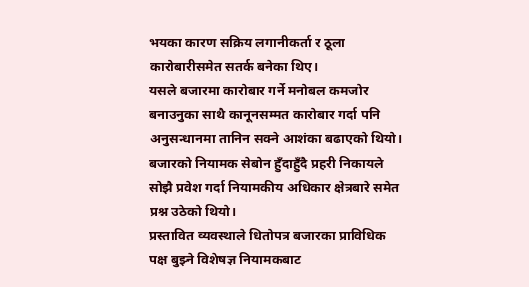भयका कारण सक्रिय लगानीकर्ता र ठूला कारोबारीसमेत सतर्क बनेका थिए।
यसले बजारमा कारोबार गर्ने मनोबल कमजोर बनाउनुका साथै कानूनसम्मत कारोबार गर्दा पनि अनुसन्धानमा तानिन सक्ने आशंका बढाएको थियो। बजारको नियामक सेबोन हुँदाहुँदै प्रहरी निकायले सोझै प्रवेश गर्दा नियामकीय अधिकार क्षेत्रबारे समेत प्रश्न उठेको थियो।
प्रस्तावित व्यवस्थाले धितोपत्र बजारका प्राविधिक पक्ष बुझ्ने विशेषज्ञ नियामकबाट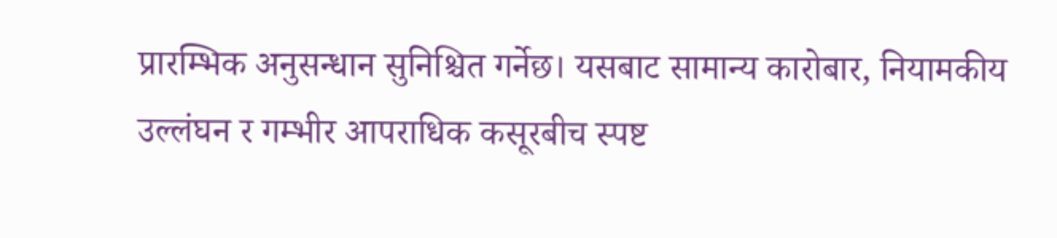प्रारम्भिक अनुसन्धान सुनिश्चित गर्नेछ। यसबाट सामान्य कारोबार, नियामकीय उल्लंघन र गम्भीर आपराधिक कसूरबीच स्पष्ट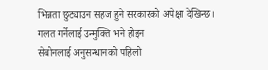भिन्नता छुट्याउन सहज हुने सरकारको अपेक्षा देखिन्छ।
गलत गर्नेलाई उन्मुक्ति भने होइन
सेबोनलाई अनुसन्धानको पहिलो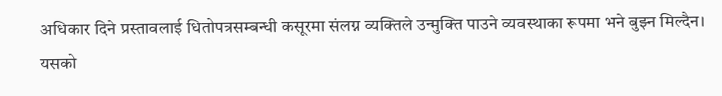अधिकार दिने प्रस्तावलाई धितोपत्रसम्बन्धी कसूरमा संलग्न व्यक्तिले उन्मुक्ति पाउने व्यवस्थाका रूपमा भने बुझ्न मिल्दैन। यसको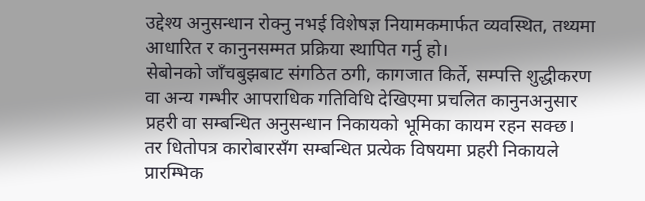उद्देश्य अनुसन्धान रोक्नु नभई विशेषज्ञ नियामकमार्फत व्यवस्थित, तथ्यमा आधारित र कानुनसम्मत प्रक्रिया स्थापित गर्नु हो।
सेबोनको जाँचबुझबाट संगठित ठगी, कागजात किर्ते, सम्पत्ति शुद्धीकरण वा अन्य गम्भीर आपराधिक गतिविधि देखिएमा प्रचलित कानुनअनुसार प्रहरी वा सम्बन्धित अनुसन्धान निकायको भूमिका कायम रहन सक्छ। तर धितोपत्र कारोबारसँग सम्बन्धित प्रत्येक विषयमा प्रहरी निकायले प्रारम्भिक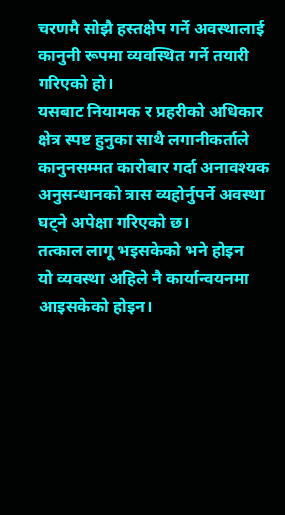चरणमै सोझै हस्तक्षेप गर्ने अवस्थालाई कानुनी रूपमा व्यवस्थित गर्ने तयारी गरिएको हो।
यसबाट नियामक र प्रहरीको अधिकार क्षेत्र स्पष्ट हुनुका साथै लगानीकर्ताले कानुनसम्मत कारोबार गर्दा अनावश्यक अनुसन्धानको त्रास व्यहोर्नुपर्ने अवस्था घट्ने अपेक्षा गरिएको छ।
तत्काल लागू भइसकेको भने होइन
यो व्यवस्था अहिले नै कार्यान्वयनमा आइसकेको होइन।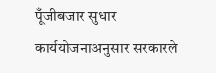पूँजीबजार सुधार कार्ययोजनाअनुसार सरकारले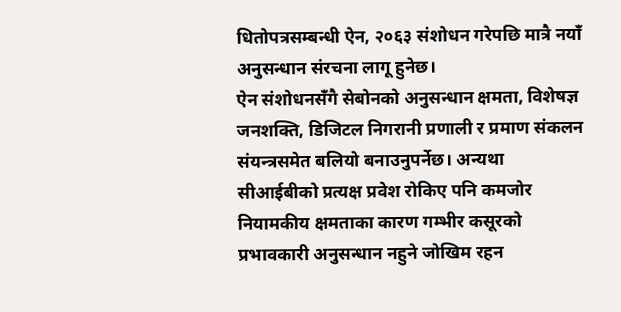धितोपत्रसम्बन्धी ऐन, २०६३ संशोधन गरेपछि मात्रै नयाँ अनुसन्धान संरचना लागू हुनेछ।
ऐन संशोधनसँगै सेबोनको अनुसन्धान क्षमता, विशेषज्ञ जनशक्ति, डिजिटल निगरानी प्रणाली र प्रमाण संकलन संयन्त्रसमेत बलियो बनाउनुपर्नेछ। अन्यथा सीआईबीको प्रत्यक्ष प्रवेश रोकिए पनि कमजोर नियामकीय क्षमताका कारण गम्भीर कसूरको प्रभावकारी अनुसन्धान नहुने जोखिम रहन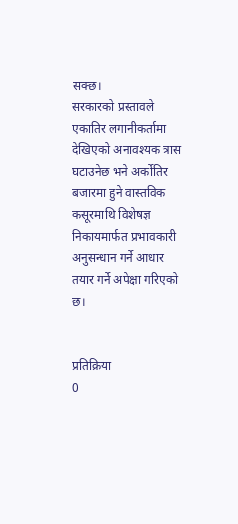सक्छ।
सरकारको प्रस्तावले एकातिर लगानीकर्तामा देखिएको अनावश्यक त्रास घटाउनेछ भने अर्कोतिर बजारमा हुने वास्तविक कसूरमाथि विशेषज्ञ निकायमार्फत प्रभावकारी अनुसन्धान गर्ने आधार तयार गर्ने अपेक्षा गरिएको छ।


प्रतिक्रिया
0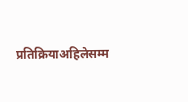प्रतिक्रियाअहिलेसम्म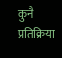कुनै प्रतिक्रिया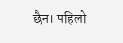छैन। पहिलो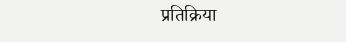प्रतिक्रिया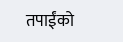तपाईंको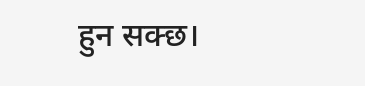हुन सक्छ।